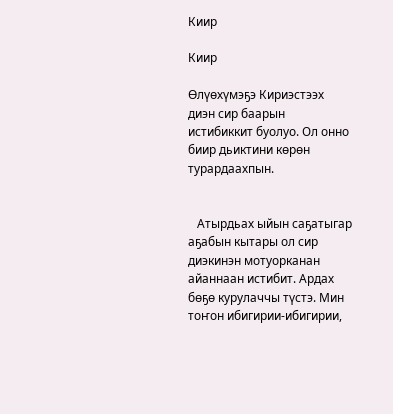Киир

Киир

Өлүөхүмэҕэ Кириэстээх диэн сир баарын истибиккит буолуо. Ол онно биир дьиктини көрөн турардаахпын.


   Атырдьах ыйын саҕатыгар аҕабын кытары ол сир диэкинэн мотуорканан айаннаан истибит. Ардах бөҕө курулаччы түстэ. Мин тоҥон ибигирии-ибигирии,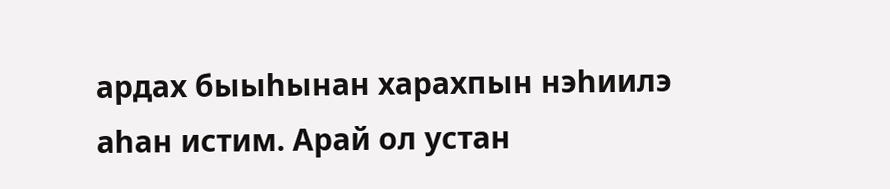ардах быыһынан харахпын нэһиилэ аһан истим. Арай ол устан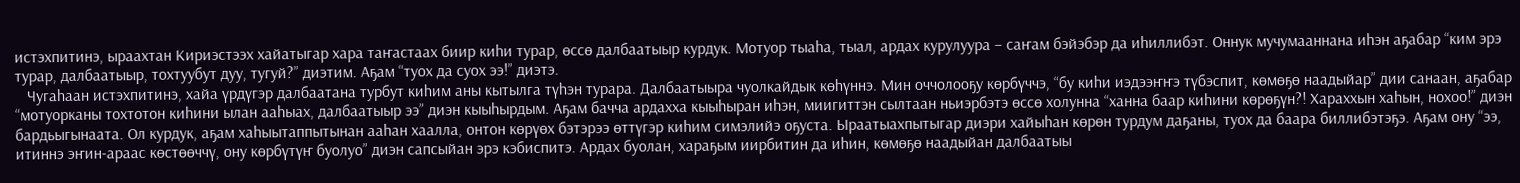истэхпитинэ, ыраахтан Кириэстээх хайатыгар хара таҥастаах биир киһи турар, өссө далбаатыыр курдук. Мотуор тыаһа, тыал, ардах курулуура – саҥам бэйэбэр да иһиллибэт. Оннук мучумааннана иһэн аҕабар “ким эрэ турар, далбаатыыр, тохтуубут дуу, тугуй?” диэтим. Аҕам “туох да суох ээ!” диэтэ.
   Чугаһаан истэхпитинэ, хайа үрдүгэр далбаатана турбут киһим аны кытылга түһэн турара. Далбаатыыра чуолкайдык көһүннэ. Мин оччолооҕу көрбүччэ, “бу киһи иэдээҥҥэ түбэспит, көмөҕө наадыйар” дии санаан, аҕабар “мотуорканы тохтотон киһини ылан ааһыах, далбаатыыр ээ” диэн кыыһырдым. Аҕам бачча ардахха кыыһыран иһэн, миигиттэн сылтаан ньиэрбэтэ өссө холунна “ханна баар киһини көрөҕүн?! Хараххын хаһын, нохоо!” диэн бардьыгынаата. Ол курдук, аҕам хаһыытаппытынан ааһан хаалла, онтон көрүөх бэтэрээ өттүгэр киһим симэлийэ оҕуста. Ыраатыахпытыгар диэри хайыһан көрөн турдум даҕаны, туох да баара биллибэтэҕэ. Аҕам ону “ээ, итиннэ эҥин-араас көстөөччү, ону көрбүтүҥ буолуо” диэн сапсыйан эрэ кэбиспитэ. Ардах буолан, хараҕым иирбитин да иһин, көмөҕө наадыйан далбаатыы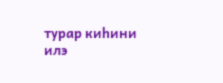турар киһини илэ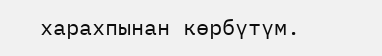харахпынан көрбүтүм.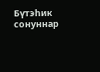Бүтэһик сонуннар